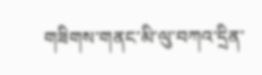གཟིགས་གནང་མི་ལུ་བཀའ་དྲིན་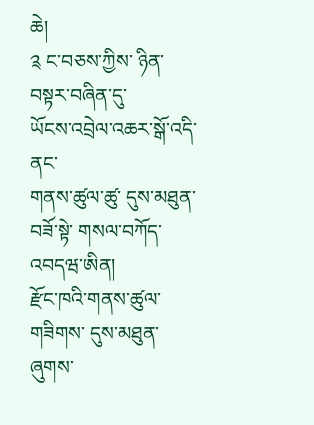ཆེ།
༉ ང་བཅས་ཀྱིས་ ཉིན་བསྟར་བཞིན་དུ་
ཡོངས་འབྲེལ་འཆར་སྒོ་འདི་ནང་
གནས་ཚུལ་ཚུ་ དུས་མཐུན་བཟོ་སྟེ་ གསལ་བཀོད་འབདཝ་ཨིན།
རྫོང་ཁའི་གནས་ཚུལ་གཟིགས་ དུས་མཐུན་ཞུགས་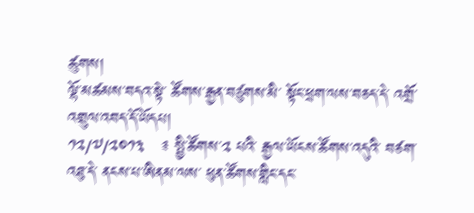ཚུགས།
ལྷོ་མཚམས་བདའ་སྟེ་ ཚོགས་རྒྱན་བཙུགས་མི་ སྟོང་ཕྲག་ལས་བཅད་དེ་ འགྲོ་འགྲུལ་འབད་དོ་ཡོདཔ།
༡༢/༧/༢༠༡༣   ༉ སྤྱི་ཚོགས་༢ པའི་ རྒྱལ་ཡོངས་ཚོགས་འདུའི་ བཙག་འཐུ་དེ་ ནངས་པ་ཨིནམ་ལས་ ཕུན་ཚོགས་གླིང་དང་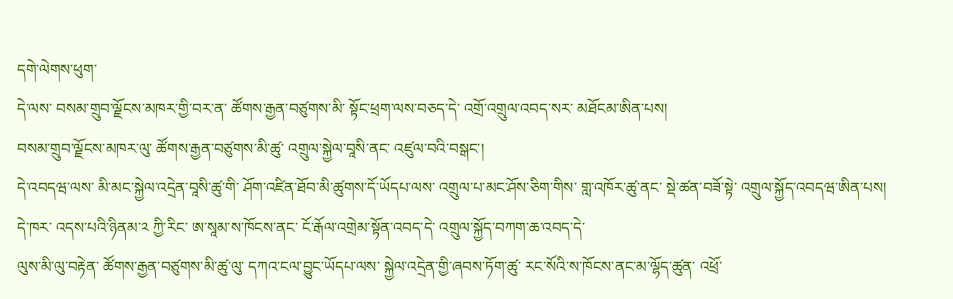དགེ་ལེགས་ཕུག་
དེ་ལས་ བསམ་གྲུབ་ལྗོངས་མཁར་གྱི་བར་ན་ ཚོགས་རྒྱན་བཙུགས་མི་ སྟོང་ཕྲག་ལས་བཅད་དེ་ འགྲོ་འགྲུལ་འབད་སར་ མཐོངམ་ཨིན་པས།
བསམ་གྲུབ་ལྗོངས་མཁར་ལུ་ ཚོགས་རྒྱན་བཙུགས་མི་ཚུ་ འགྲུལ་སྐྱེལ་བཱསི་ནང་ འཛུལ་བའི་བསྒང་།
དེ་འབདཝ་ལས་ མི་མང་སྐྱེལ་འདྲེན་བཱསི་ཚུ་གི་ ཤོག་འཛིན་ཐོབ་མི་ཚུགས་དོ་ཡོདཔ་ལས་ འགྲུལ་པ་མང་ཤོས་ཅིག་གིས་ གླ་འཁོར་ཚུ་ནང་ སྡེ་ཚན་བཟོ་སྟེ་ འགྲུལ་སྐྱོད་འབདཝ་ཨིན་པས།
དེ་ཁར་ འདས་པའི་ཉིནམ་༢ ཀྱི་རིང་ ཨ་སཱམ་ས་ཁོངས་ནང་ ངོ་རྒོལ་འགྲེམ་སྟོན་འབད་དེ་ འགྲུལ་སྐྱོད་བཀག་ཆ་འབད་དེ་
ལུས་མི་ལུ་བརྟེན་ ཚོགས་རྒྱན་བཙུགས་མི་ཚུ་ལུ་ དཀའ་ངལ་བྱུང་ཡོདཔ་ལས་ སྐྱེལ་འདྲེན་གྱི་ཞབས་ཏོག་ཚུ་ རང་སོའི་ས་ཁོངས་ནང་མ་ལྷོད་ཚུན་ འཕྲོ་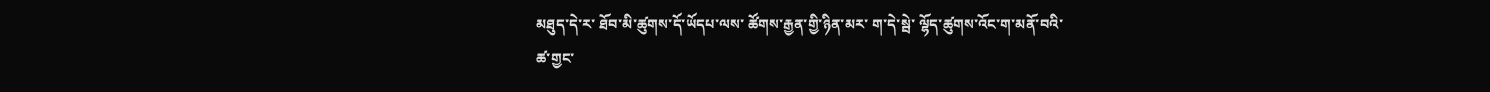མཐུད་དེ་ར་ ཐོབ་མི་ཚུགས་དོ་ཡོདཔ་ལས་ ཚོགས་རྒྱན་གྱི་ཉིན་མར་ ག་དེ་སྦེ་ ལྷོད་ཚུགས་འོང་ག་མནོ་བའི་
ཚ་གྱང་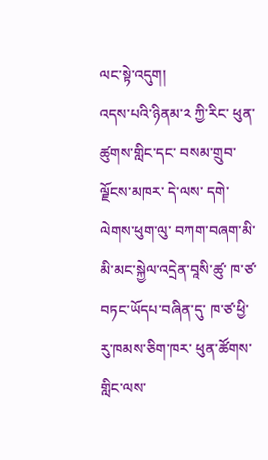ལང་སྟེ་འདུག།
འདས་པའི་ཉིནམ་༢ ཀྱི་རིང་ ཕུན་ཚུགས་གླིང་དང་ བསམ་གྲུབ་ལྗོངས་མཁར་ དེ་ལས་ དགེ་ལེགས་ཕུག་ལུ་ བཀག་བཞག་མི་ མི་མང་སྐྱེལ་འདྲེན་བཱསི་ཚུ་ ཁ་ཙ་བཏང་ཡོདཔ་བཞིན་དུ་ ཁ་ཙ་ཕྱི་རུ་ཁམས་ཅིག་ཁར་ ཕུན་ཚོགས་གླིང་ལས་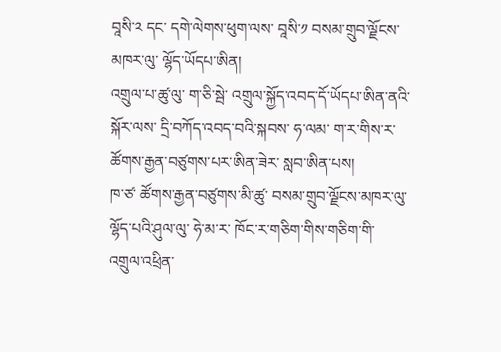བཱསི་༢ དང་ དགེ་ལེགས་ཕུག་ལས་ བཱསི་༡ བསམ་གྲུབ་ལྗོངས་མཁར་ལུ་ ལྷོད་ཡོདཔ་ཨིན།
འགྲུལ་པ་ཚུ་ལུ་ ག་ཅི་སྦེ་ འགྲུལ་སྐྱོད་འབད་དོ་ཡོདཔ་ཨིན་ནའི་སྐོར་ལས་ དྲི་བཀོད་འབད་བའི་སྐབས་ ཧ་ལམ་ ག་ར་གིས་ར་ ཚོགས་རྒྱན་བཙུགས་པར་ཨིན་ཟེར་ སླབ་ཨིན་པས།
ཁ་ཙ་ ཚོགས་རྒྱན་བཙུགས་མི་ཚུ་ བསམ་གྲུབ་ལྗོངས་མཁར་ལུ་ ལྷོད་པའི་ཤུལ་ལུ་ ཧེ་མ་ར་ ཁོང་ར་གཅིག་གིས་གཅིག་གི་ འགྲུལ་འཕྲིན་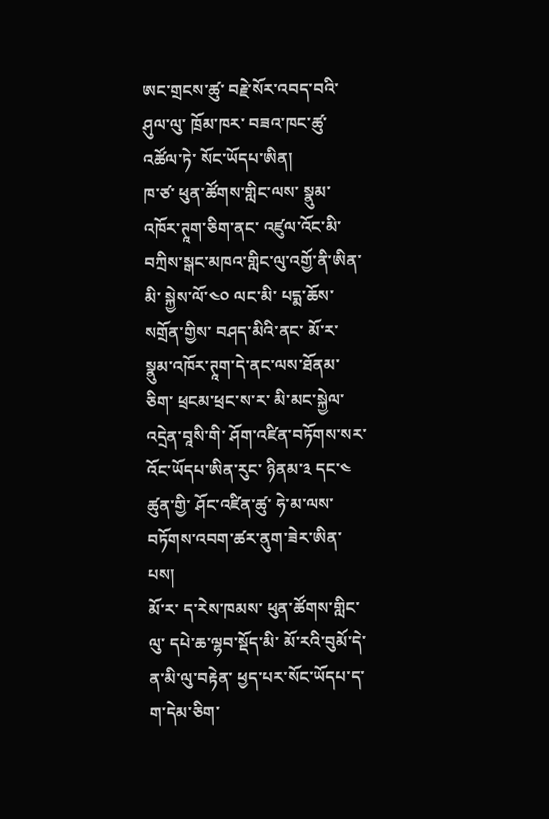ཨང་གྲངས་ཚུ་ བརྗེ་སོར་འབད་བའི་ཤུལ་ལུ་ ཁྲོམ་ཁར་ བཟའ་ཁང་ཚུ་འཚོལ་ཏེ་ སོང་ཡོདཔ་ཨིན།
ཁ་ཙ་ ཕུན་ཚོགས་གླིང་ལས་ སྣུམ་འཁོར་ཊཱག་ཅིག་ནང་ འཛུལ་འོང་མི་ བཀྲིས་སྒང་མཁའ་གླིང་ལུ་འགྱོ་ནི་ཨིན་མི་ སྐྱེས་ལོ་༤༠ ལང་མི་ པདྨ་ཆོས་སགྲོན་གྱིས་ བཤད་མིའི་ནང་ མོ་ར་ སྣུམ་འཁོར་ཊཱག་དེ་ནང་ལས་ཐོནམ་ཅིག་ ཕྲངམ་ཕྲང་ས་ར་ མི་མང་སྐྱེལ་འདྲེན་བཱསི་གི་ ཤོག་འཛིན་བཏོགས་སར་ འོང་ཡོདཔ་ཨིན་རུང་ ཉིནམ་༣ དང་༤ ཚུན་གྱི་ ཤོང་འཛིན་ཚུ་ ཧེ་མ་ལས་ བཏོགས་འབག་ཚར་ནུག་ཟེར་ཨིན་པས།
མོ་ར་ ད་རེས་ཁམས་ ཕུན་ཚོགས་གླིང་ལུ་ དཔེ་ཆ་ལྷབ་སྡོད་མི་ མོ་རའི་བུམོ་དེ་ ན་མི་ལུ་བརྟེན་ ཕྱད་པར་སོང་ཡོདཔ་ད་ ག་དེམ་ཅིག་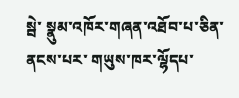སྦེ་ སྣུམ་འཁོར་གཞན་འཐོབ་པ་ཅིན་ ནངས་པར་ གཡུས་ཁར་ལྷོདཔ་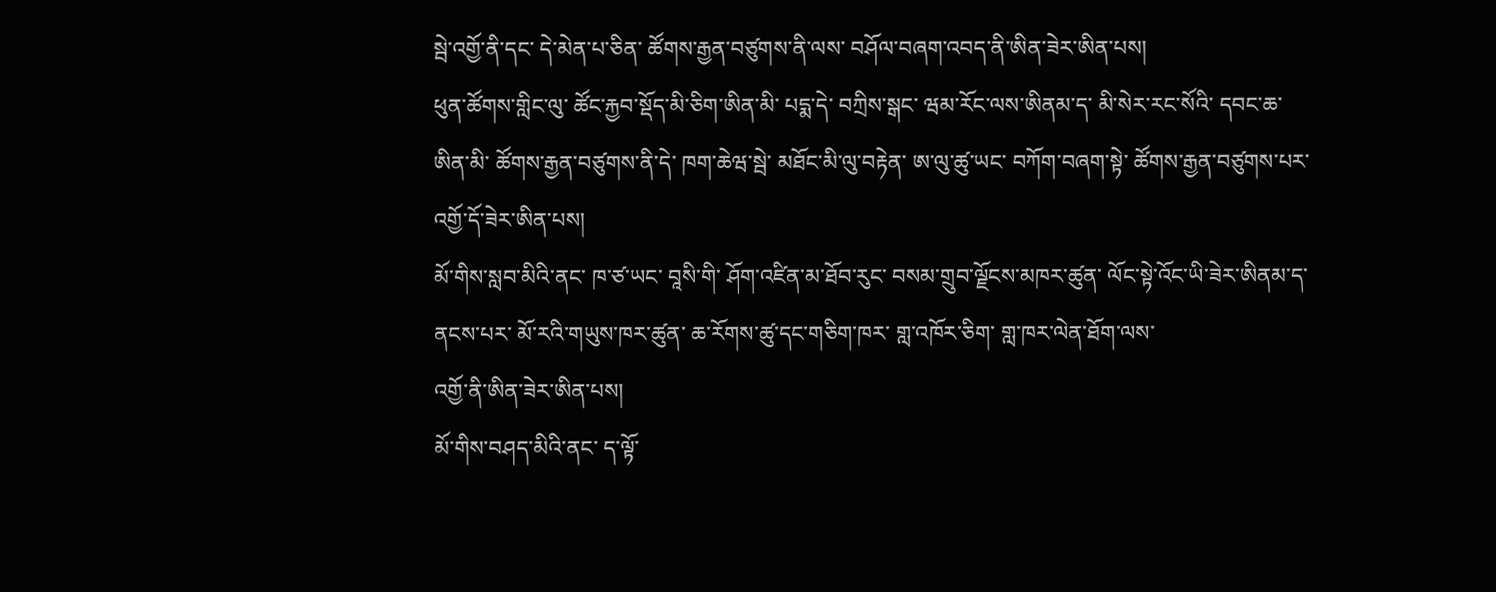སྦེ་འགྱོ་ནི་དང་ དེ་མེན་པ་ཅིན་ ཚོགས་རྒྱན་བཙུགས་ནི་ལས་ བཤོལ་བཞག་འབད་ནི་ཨིན་ཟེར་ཨིན་པས།
ཕུན་ཚོགས་གླིང་ལུ་ ཚོང་རྐྱབ་སྡོད་མི་ཅིག་ཨིན་མི་ པདྨ་དེ་ བཀྲིས་སྒང་ ཝམ་རོང་ལས་ཨིནམ་ད་ མི་སེར་རང་སོའི་ དབང་ཆ་ཨིན་མི་ ཚོགས་རྒྱན་བཙུགས་ནི་དེ་ ཁག་ཆེཝ་སྦེ་ མཐོང་མི་ལུ་བརྟེན་ ཨ་ལུ་ཚུ་ཡང་ བཀོག་བཞག་སྟེ་ ཚོགས་རྒྱན་བཙུགས་པར་ འགྱོ་དོ་ཟེར་ཨིན་པས།
མོ་གིས་སླབ་མིའི་ནང་ ཁ་ཙ་ཡང་ བཱསི་གི་ ཤོག་འཛིན་མ་ཐོབ་རུང་ བསམ་གྲུབ་ལྗོངས་མཁར་ཚུན་ ལོང་སྟེ་འོང་ཡི་ཟེར་ཨིནམ་ད་ ནངས་པར་ མོ་རའི་གཡུས་ཁར་ཚུན་ ཆ་རོགས་ཚུ་དང་གཅིག་ཁར་ གླ་འཁོར་ཅིག་ གླ་ཁར་ལེན་ཐོག་ལས་
འགྱོ་ནི་ཨིན་ཟེར་ཨིན་པས།
མོ་གིས་བཤད་མིའི་ནང་ ད་ལྟོ་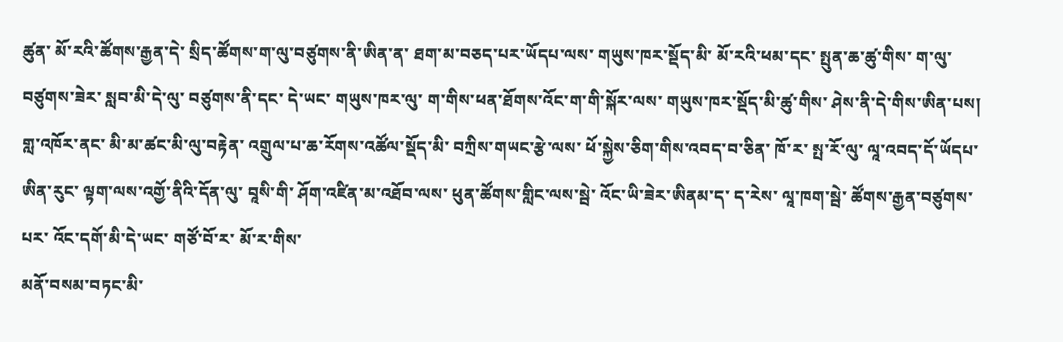ཚུན་ མོ་རའི་ཚོགས་རྒྱན་དེ་ སྲིད་ཚོགས་ག་ལུ་བཙུགས་ནི་ཨིན་ན་ ཐག་མ་བཅད་པར་ཡོདཔ་ལས་ གཡུས་ཁར་སྡོད་མི་ མོ་རའི་ཕམ་དང་ སྤུན་ཆ་ཚུ་གིས་ ག་ལུ་བཙུགས་ཟེར་ སླབ་མི་དེ་ལུ་ བཙུགས་ནི་དང་ དེ་ཡང་ གཡུས་ཁར་ལུ་ ག་གིས་ཕན་ཐོགས་འོང་ག་གི་སྐོར་ལས་ གཡུས་ཁར་སྡོད་མི་ཚུ་གིས་ ཤེས་ནི་དེ་གིས་ཨིན་པས།
གླ་འཁོར་ནང་ མི་མ་ཚང་མི་ལུ་བརྟེན་ འགྲུལ་པ་ཆ་རོགས་འཚོལ་སྡོད་མི་ བཀྲིས་གཡང་རྩེ་ལས་ ཕོ་སྐྱེས་ཅིག་གིས་འབད་བ་ཅིན་ ཁོ་ར་ སྤ་རོ་ལུ་ ལཱ་འབད་དོ་ཡོདཔ་ཨིན་རུང་ ལྟག་ལས་འགྱོ་ནིའི་དོན་ལུ་ བཱསི་གི་ ཤོག་འཛིན་མ་འཐོབ་ལས་ ཕུན་ཚོགས་གླིང་ལས་སྦེ་ འོང་ཡི་ཟེར་ཨིནམ་ད་ ད་རེས་ ལཱ་ཁག་སྦེ་ ཚོགས་རྒྱན་བཙུགས་པར་ འོང་དགོ་མི་དེ་ཡང་ གཙོ་བོ་ར་ མོ་ར་གིས་
མནོ་བསམ་བཏང་མི་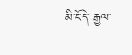མི་ངོ་དེ་ རྒྱལ་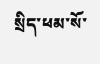སྲིད་ཕམ་སོ་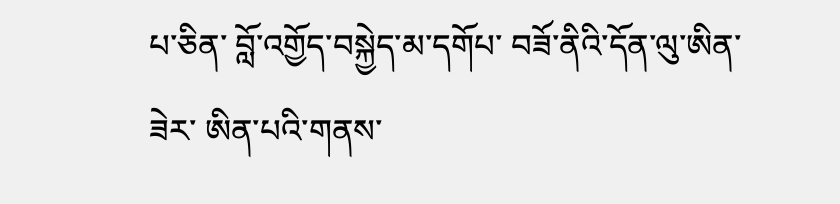པ་ཅིན་ བློ་འགྱོད་བསྐྱེད་མ་དགོཔ་ བཟོ་ནིའི་དོན་ལུ་ཨིན་ཟེར་ ཨིན་པའི་གནས་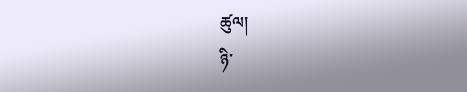ཚུལ།
ཉི་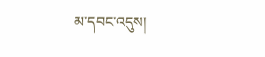མ་དབང་འདུས།